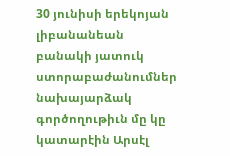30 յունիսի երեկոյան լիբանանեան բանակի յատուկ ստորաբաժանումներ նախայարձակ գործողութիւն մը կը կատարէին Արսէլ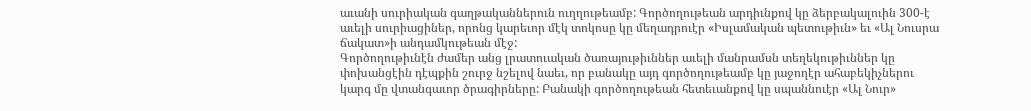աւանի սուրիական գաղթականներուն ուղղութեամբ: Գործողութեան արդիւնքով կը ձերբակալուին 300-է աւելի սուրիացիներ, որոնց կարեւոր մէկ տոկոսը կը մեղադրուէր «Իսլամական պետութիւն» եւ «Ալ Նուսրա ճակատ»ի անդամկութեան մէջ:
Գործողութիւնէն ժամեր անց լրատուական ծառայութիւններ աւելի մանրամսն տեղեկութիւններ կը փոխանցէին դէպքին շուրջ նշելով նաեւ, որ բանակը այդ գործողութեամբ կը յաջողէր ահաբեկիչներու կարգ մը վտանգաւոր ծրագիրները: Բանակի գործողութեան հետեւանքով կը սպաննուէր «Ալ Նուր»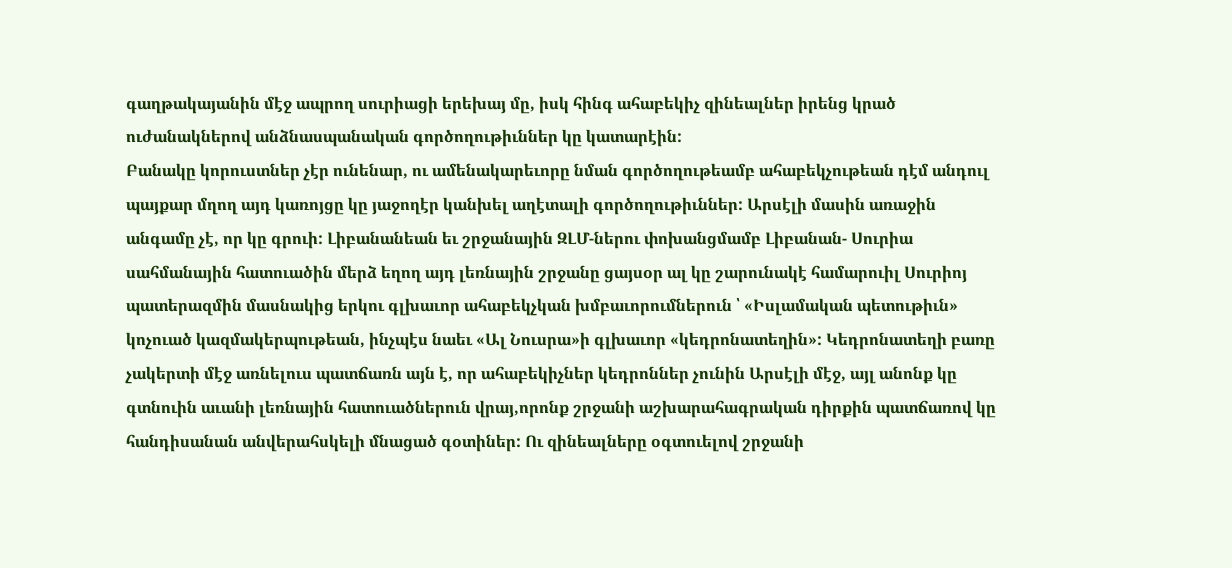գաղթակայանին մէջ ապրող սուրիացի երեխայ մը, իսկ հինգ ահաբեկիչ զինեալներ իրենց կրած ուժանակներով անձնասպանական գործողութիւններ կը կատարէին:
Բանակը կորուստներ չէր ունենար, ու ամենակարեւորը նման գործողութեամբ ահաբեկչութեան դէմ անդուլ պայքար մղող այդ կառոյցը կը յաջողէր կանխել աղէտալի գործողութիւններ: Արսէլի մասին առաջին անգամը չէ, որ կը գրուի: Լիբանանեան եւ շրջանային ԶԼՄ-ներու փոխանցմամբ Լիբանան- Սուրիա սահմանային հատուածին մերձ եղող այդ լեռնային շրջանը ցայսօր ալ կը շարունակէ համարուիլ Սուրիոյ պատերազմին մասնակից երկու գլխաւոր ահաբեկչկան խմբաւորումներուն ՝ «Իսլամական պետութիւն» կոչուած կազմակերպութեան, ինչպէս նաեւ «Ալ Նուսրա»ի գլխաւոր «կեդրոնատեղին»: Կեդրոնատեղի բառը չակերտի մէջ առնելուս պատճառն այն է, որ ահաբեկիչներ կեդրոններ չունին Արսէլի մէջ, այլ անոնք կը գտնուին աւանի լեռնային հատուածներուն վրայ,որոնք շրջանի աշխարահագրական դիրքին պատճառով կը հանդիսանան անվերահսկելի մնացած գօտիներ: Ու զինեալները օգտուելով շրջանի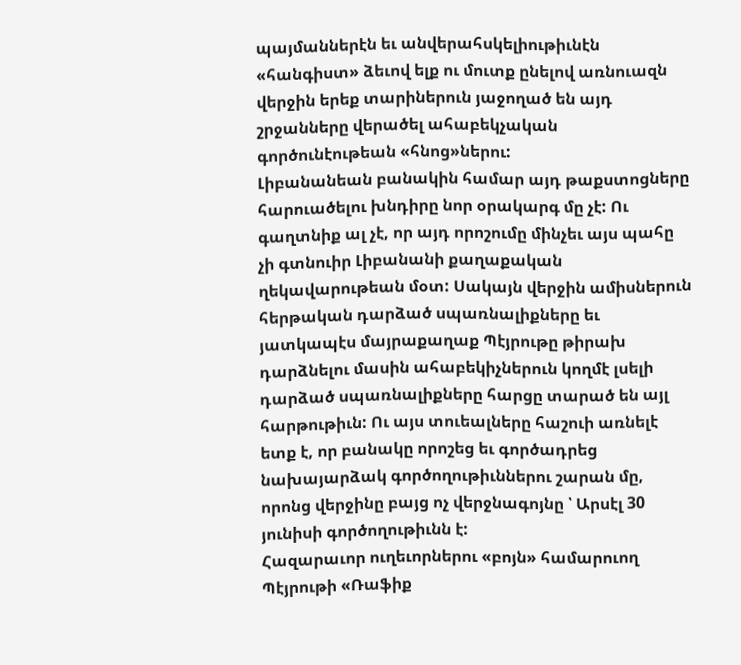պայմաններէն եւ անվերահսկելիութիւնէն «հանգիստ» ձեւով ելք ու մուտք ընելով առնուազն վերջին երեք տարիներուն յաջողած են այդ շրջանները վերածել ահաբեկչական գործունէութեան «հնոց»ներու:
Լիբանանեան բանակին համար այդ թաքստոցները հարուածելու խնդիրը նոր օրակարգ մը չէ: Ու գաղտնիք ալ չէ, որ այդ որոշումը մինչեւ այս պահը չի գտնուիր Լիբանանի քաղաքական ղեկավարութեան մօտ: Սակայն վերջին ամիսներուն հերթական դարձած սպառնալիքները եւ յատկապէս մայրաքաղաք Պէյրութը թիրախ դարձնելու մասին ահաբեկիչներուն կողմէ լսելի դարձած սպառնալիքները հարցը տարած են այլ հարթութիւն: Ու այս տուեալները հաշուի առնելէ ետք է, որ բանակը որոշեց եւ գործադրեց նախայարձակ գործողութիւններու շարան մը, որոնց վերջինը բայց ոչ վերջնագոյնը ՝ Արսէլ 30 յունիսի գործողութիւնն է:
Հազարաւոր ուղեւորներու «բոյն» համարուող Պէյրութի «Ռաֆիք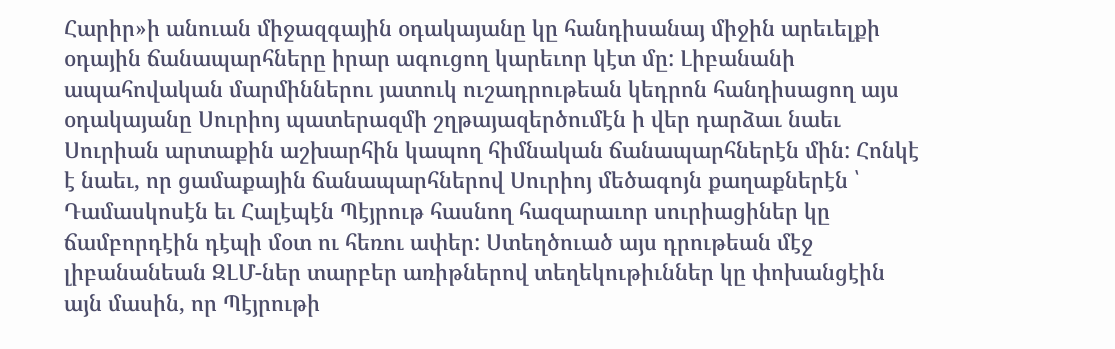Հարիր»ի անուան միջազգային օդակայանը կը հանդիսանայ միջին արեւելքի օդային ճանապարհները իրար ագուցող կարեւոր կէտ մը: Լիբանանի ապահովական մարմիններու յատուկ ուշադրութեան կեդրոն հանդիսացող այս օդակայանը Սուրիոյ պատերազմի շղթայազերծումէն ի վեր դարձաւ նաեւ Սուրիան արտաքին աշխարհին կապող հիմնական ճանապարհներէն մին: Հոնկէ է նաեւ, որ ցամաքային ճանապարհներով Սուրիոյ մեծագոյն քաղաքներէն ՝ Դամասկոսէն եւ Հալէպէն Պէյրութ հասնող հազարաւոր սուրիացիներ կը ճամբորդէին դէպի մօտ ու հեռու ափեր: Ստեղծուած այս դրութեան մէջ լիբանանեան ԶԼՄ-ներ տարբեր առիթներով տեղեկութիւններ կը փոխանցէին այն մասին, որ Պէյրութի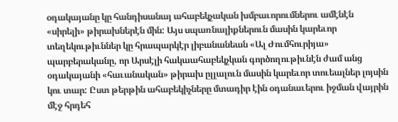օդակայանը կը հանդիսանայ ահաբեկչական խմբաւորումներու ամէնէն «սիրելի» թիրախներէն մին: Այս սպառնալիքներուն մասին կարեւոր տեղեկութիւններ կը հրապարկէր լիբանանեան «Ալ Ժումհուրիյա» պարբերականը, որ Արսէլի հակաահաբեկչկան գործողութիւնէն ժամ անց օդակայանի «հաւանական» թիրախ ըլլալուն մասին կարեւոր տուեալներ լոյսին կու տար: Ըստ թերթին ահաբեկիչները մտադիր էին օդանաւերու իջման վայրին մէջ հրդեհ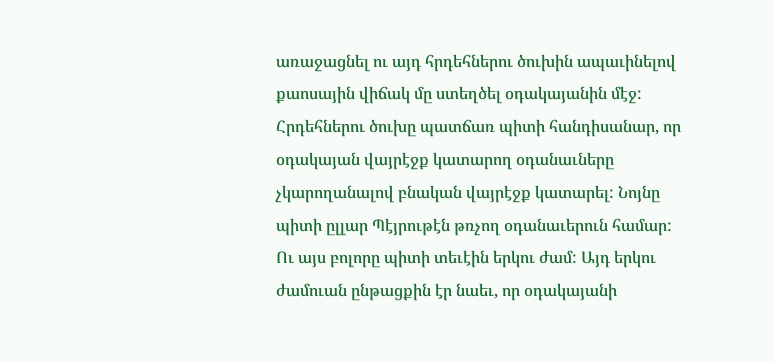առաջացնել ու այդ հրդեհներու ծուխին ապաւինելով քաոսային վիճակ մը ստեղծել օդակայանին մէջ: Հրդեհներու ծուխը պատճառ պիտի հանդիսանար, որ օդակայան վայրէջք կատարող օդանաւները չկարողանալով բնական վայրէջք կատարել: Նոյնը պիտի ըլլար Պէյրութէն թռչող օդանաւերուն համար: Ու այս բոլորը պիտի տեւէին երկու ժամ: Այդ երկու ժամուան ընթացքին էր նաեւ, որ օդակայանի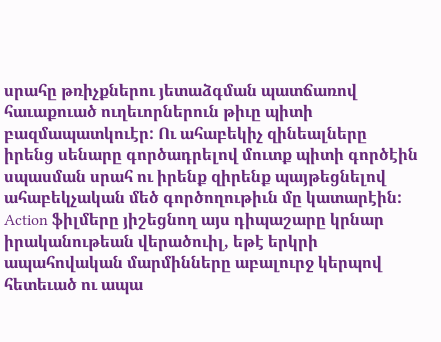սրահը թռիչքներու յետաձգման պատճառով հաւաքուած ուղեւորներուն թիւը պիտի բազմապատկուէր: Ու ահաբեկիչ զինեալները իրենց սենարը գործադրելով մուտք պիտի գործէին սպասման սրահ ու իրենք զիրենք պայթեցնելով ահաբեկչական մեծ գործողութիւն մը կատարէին:
Action ֆիլմերը յիշեցնող այս դիպաշարը կրնար իրականութեան վերածուիլ, եթէ երկրի ապահովական մարմինները աբալուրջ կերպով հետեւած ու ապա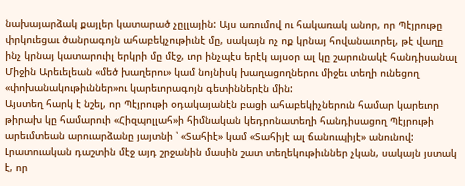նախայարձակ քայլեր կատարած չըլլային: Այս առումով ու հակառակ անոր, որ Պէյրութը փրկուեցաւ ծանրագոյն ահաբեկչութիւնէ մը, սակայն ոչ ոք կրնայ հովանաւորել, թէ վաղը ինչ կրնայ կատարուիլ երկրի մը մէջ, ւոր ինչպէս երէկ այսօր ալ կը շարունակէ հանդիսանալ Միջին Արեւելեան «մեծ խաղերու» կամ նոյնիսկ խաղացողներու միջեւ տեղի ունեցող «փոխանակութիւններ»ու կարեւորագոյն գետիններէն մին:
Այստեղ հարկ է նշել, որ Պէյրութի օդակայանէն բացի ահաբեկիչներուն համար կարեւոր թիրախ կը համարուի «Հիզպոլլահ»ի հիմնական կեդրոնատեղի հանդիսացող Պէյրութի արեւմտեան արուարձանը յայտնի ՝ «Տահիէ» կամ «Տահիյէ ալ ճանուպիյէ» անունով: Լրատուական դաշտին մէջ այդ շրջանին մասին շատ տեղեկութիւններ չկան, սակայն յստակ է, որ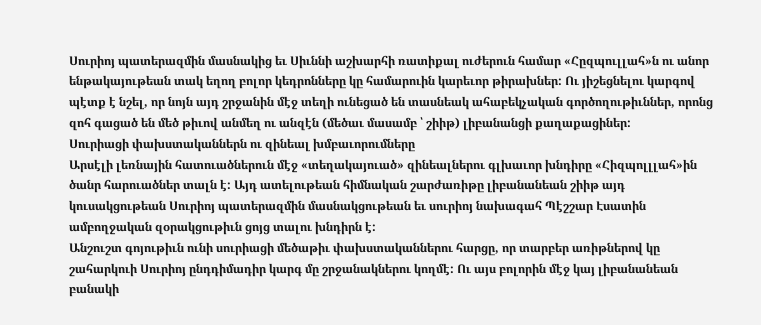Սուրիոյ պատերազմին մասնակից եւ Սիւննի աշխարհի ռատիքալ ուժերուն համար «Հըզպուլլահ»ն ու անոր ենթակայութեան տակ եղող բոլոր կեդրոնները կը համարուին կարեւոր թիրախներ: Ու յիշեցնելու կարգով պէտք է նշել, որ նոյն այդ շրջանին մէջ տեղի ունեցած են տասնեակ ահաբեկչական գործողութիւններ, որոնց զոհ գացած են մեծ թիւով անմեղ ու անզէն (մեծաւ մասամբ ՝ շիիթ) լիբանանցի քաղաքացիներ:
Սուրիացի փախստականներն ու զինեալ խմբաւորումները
Արսէլի լեռնային հատուածներուն մէջ «տեղակայուած» զինեալներու գլխաւոր խնդիրը «Հիզպոլլլահ»ին ծանր հարուածներ տալն է: Այդ ատելութեան հիմնական շարժառիթը լիբանանեան շիիթ այդ կուսակցութեան Սուրիոյ պատերազմին մասնակցութեան եւ սուրիոյ նախագահ Պէշշար Էսատին ամբողջական զօրակցութիւն ցոյց տալու խնդիրն է:
Անշուշտ գոյութիւն ունի սուրիացի մեծաթիւ փախստականներու հարցը, որ տարբեր առիթներով կը շահարկուի Սուրիոյ ընդդիմադիր կարգ մը շրջանակներու կողմէ: Ու այս բոլորին մէջ կայ լիբանանեան բանակի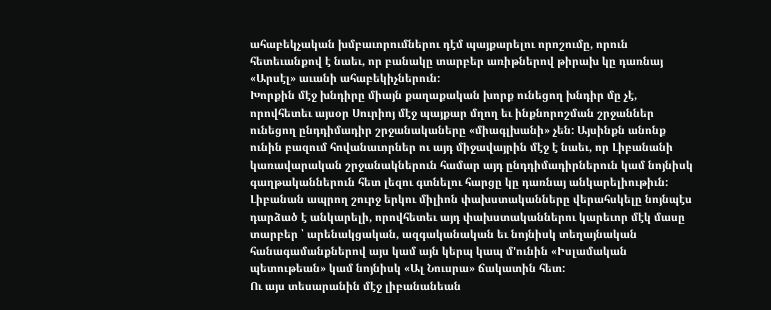ահաբեկչական խմբաւորումներու դէմ պայքարելու որոշումը, որուն հետեւանքով է նաեւ, որ բանակը տարբեր առիթներով թիրախ կը դառնայ «Արսէլ» աւանի ահաբեկիչներուն:
Խորքին մէջ խնդիրը միայն քաղաքական խորք ունեցող խնդիր մը չէ, որովհետեւ այսօր Սուրիոյ մէջ պայքար մղող եւ ինքնորոշման շրջաններ ունեցող ընդդիմադիր շրջանակաները «միագլխանի» չեն: Այսինքն անոնք ունին բազում հովանաւորներ ու այդ միջավայրին մէջ է նաեւ, որ Լիբանանի կառավարական շրջանակներուն համար այդ ընդդիմադիրներուն կամ նոյնիսկ գաղթականներուն հետ լեզու գտնելու հարցը կը դառնայ անկարելիութիւն:
Լիբանան ապրող շուրջ երկու միլիոն փախստականները վերահսկելը նոյնպէս դարձած է անկարելի, որովհետեւ այդ փախստականներու կարեւոր մէկ մասը տարբեր ՝ արենակցական, ազգականական եւ նոյնիսկ տեղայնական հանագամանքներով այս կամ այն կերպ կապ մ'ունին «Իսլամական պետութեան» կամ նոյնիսկ «Ալ Նուսրա» ճակատին հետ:
Ու այս տեսարանին մէջ լիբանանեան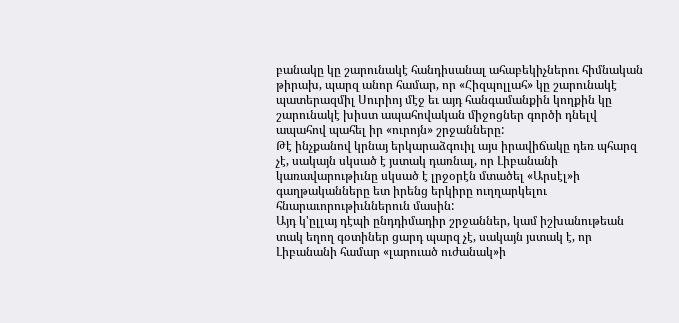բանակը կը շարունակէ հանդիսանալ ահաբեկիչներու հիմնական թիրախ, պարզ անոր համար, որ «Հիզպոլլահ» կը շարունակէ պատերազմիլ Սուրիոյ մէջ եւ այդ հանգամանքին կողքին կը շարունակէ խիստ ապահովական միջոցներ գործի դնելվ ապահով պահել իր «ուրոյն» շրջանները:
Թէ ինչքանով կրնայ երկարաձգուիլ այս իրավիճակը դեռ պհարզ չէ, սակայն սկսած է յստակ դառնալ, որ Լիբանանի կառավարութիւնը սկսած է լրջօրէն մտածել «Արսէլ»ի գաղթականները ետ իրենց երկիրը ուղղարկելու հնարաւորութիւններուն մասին:
Այդ կ'ըլլայ դէպի ընդդիմադիր շրջաններ, կամ իշխանութեան տակ եղող գօտիներ ցարդ պարզ չէ, սակայն յստակ է, որ Լիբանանի համար «լարուած ուժանակ»ի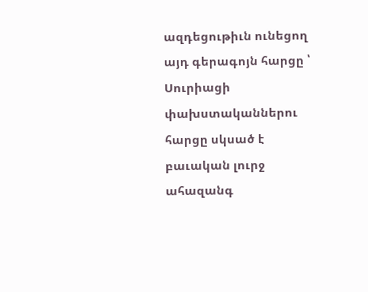ազդեցութիւն ունեցող այդ գերագոյն հարցը ՝ Սուրիացի փախստականներու հարցը սկսած է բաւական լուրջ ահազանգ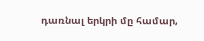դառնալ երկրի մը համար,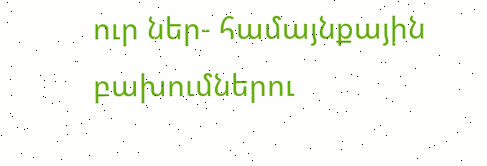ուր ներ- համայնքային բախումներու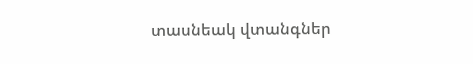տասնեակ վտանգներ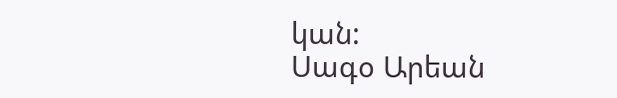կան:
Սագօ Արեան